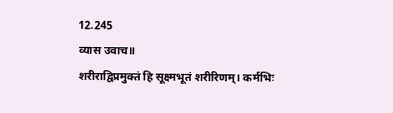12.245
व्यास उवाच॥
शरीराद्विप्रमुक्तं हि सूक्ष्मभूतं शरीरिणम्। कर्मभिः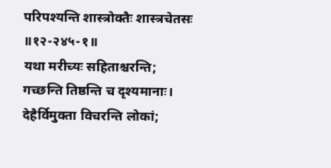परिपश्यन्ति शास्त्रोक्तैः शास्त्रचेतसः ॥१२-२४५-१॥
यथा मरीच्यः सहिताश्चरन्ति; गच्छन्ति तिष्ठन्ति च दृश्यमानाः। देहैर्विमुक्ता विचरन्ति लोकां;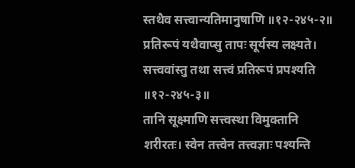स्तथैव सत्त्वान्यतिमानुषाणि ॥१२-२४५-२॥
प्रतिरूपं यथैवाप्सु तापः सूर्यस्य लक्ष्यते। सत्त्ववांस्तु तथा सत्त्वं प्रतिरूपं प्रपश्यति ॥१२-२४५-३॥
तानि सूक्ष्माणि सत्त्वस्था विमुक्तानि शरीरतः। स्वेन तत्त्वेन तत्त्वज्ञाः पश्यन्ति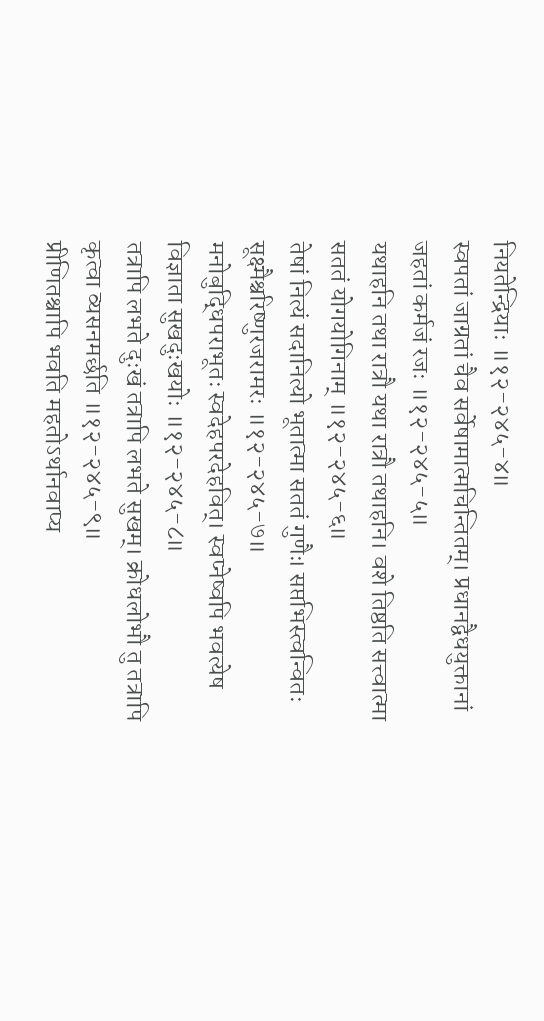नियतेन्द्रियाः ॥१२-२४५-४॥
स्वपतां जाग्रतां चैव सर्वेषामात्मचिन्तितम्। प्रधानद्वैधयुक्तानां जहतां कर्मजं रजः ॥१२-२४५-५॥
यथाहनि तथा रात्रौ यथा रात्रौ तथाहनि। वशे तिष्ठति सत्त्वात्मा सततं योगयोगिनाम् ॥१२-२४५-६॥
तेषां नित्यं सदानित्यो भूतात्मा सततं गुणैः। सप्तभिस्त्वन्वितः सूक्ष्मैश्चरिष्णुरजरामरः ॥१२-२४५-७॥
मनोबुद्धिपराभूतः स्वदेहपरदेहवित्। स्वप्नेष्वपि भवत्येष विज्ञाता सुखदुःखयोः ॥१२-२४५-८॥
तत्रापि लभते दुःखं तत्रापि लभते सुखम्। क्रोधलोभौ तु तत्रापि कृत्वा व्यसनमर्छति ॥१२-२४५-९॥
प्रीणितश्चापि भवति महतोऽर्थानवाप्य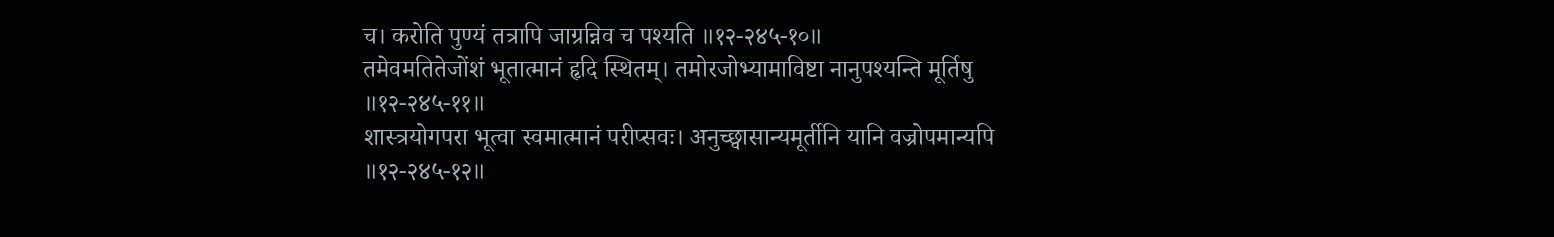च। करोति पुण्यं तत्रापि जाग्रन्निव च पश्यति ॥१२-२४५-१०॥
तमेवमतितेजोंशं भूतात्मानं हृदि स्थितम्। तमोरजोभ्यामाविष्टा नानुपश्यन्ति मूर्तिषु ॥१२-२४५-११॥
शास्त्रयोगपरा भूत्वा स्वमात्मानं परीप्सवः। अनुच्छ्वासान्यमूर्तीनि यानि वज्रोपमान्यपि ॥१२-२४५-१२॥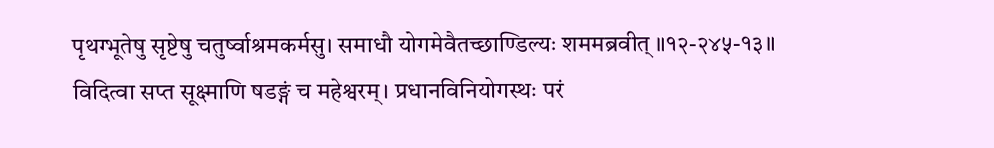पृथग्भूतेषु सृष्टेषु चतुर्ष्वाश्रमकर्मसु। समाधौ योगमेवैतच्छाण्डिल्यः शममब्रवीत् ॥१२-२४५-१३॥
विदित्वा सप्त सूक्ष्माणि षडङ्गं च महेश्वरम्। प्रधानविनियोगस्थः परं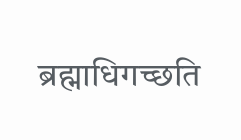ब्रह्माधिगच्छति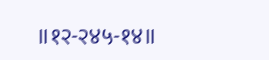॥१२-२४५-१४॥